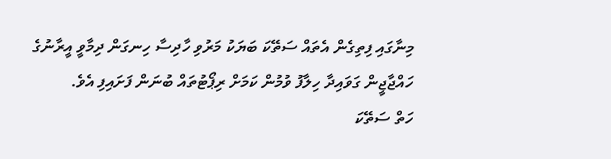މިނާގައި ފިތިގެން އެތައް ސަތޭކަ ބަޔަކު މަރުވި ހާދިސާ ހިނގަން ދިމާވީ އީރާނުގެ ހައްޖާޖީން ގަވައިދާ ހިލާފު ވުމުން ކަމަށް ރިޕޯޓުތައް ބުނަން ފަށައިފި އެވެ.
ހަތް ސަތޭކަ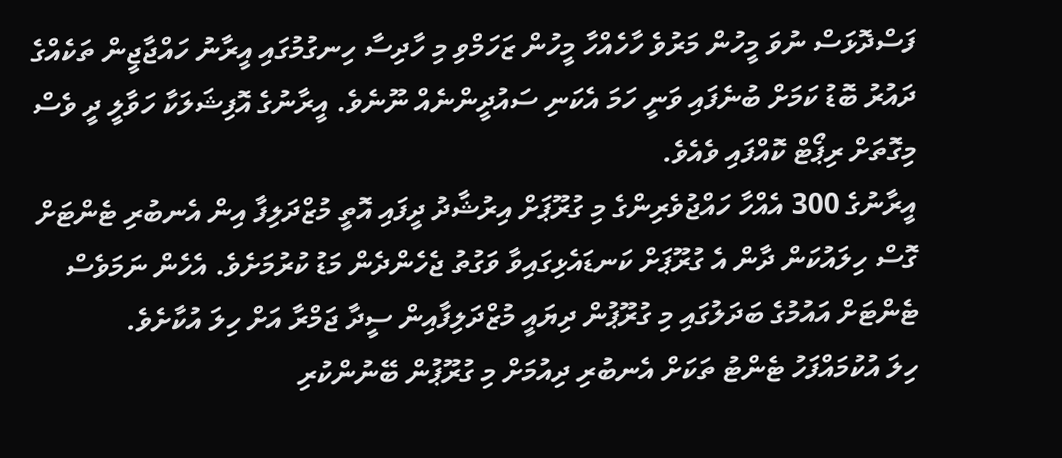ފަސްދޮޅަސް ނުވަ މީހުން މަރުވެ ހާހެއްހާ މީހުން ޒަހަމްވި މި ހާދިސާ ހިނގުމުގައި އީރާނު ހައްޖާޖީން ތަކެއްގެ ދައުރު ބޮޑު ކަމަށް ބުނެފައި ވަނީ ހަމަ އެކަނި ސައުދީންނެއް ނޫނެވެ. އީރާނުގެ އޮފިޝަލަކާ ހަވާލީ ދީ ވެސް މިގޮތަށް ރިޕޯޓް ކޮއްފައި ވެއެވެ.
އީރާނުގެ 300 އެއްހާ ހައްޖުވެރިންގެ މި ގުރޫޕަށް އިރުޝާދު ދީފައި އޮތީ މުޒްދަލިފާ އިން އެނބުރި ޓެންޓަށް ގޮސް ހިލައުކަން ދާން އެ ގުރޫޕަށް ކަނޑައެޅިގައިވާ ވަގުތު ޖެހެންދެން މަޑު ކުރުމަށެވެ. އެހެން ނަމަވެސް ޓެންޓަށް އައުމުގެ ބަދަލުގައި މި ގުރޫޕުން ދިޔައީ މުޒްދަލިފާއިން ސީދާ ޖަމްރާ އަށް ހިލަ އުކާށެވެ.
ހިލަ އުކުމައްފަހު ޓެންޓު ތަކަށް އެނބުރި ދިއުމަށް މި ގުރޫޕުން ބޭނުންކުރި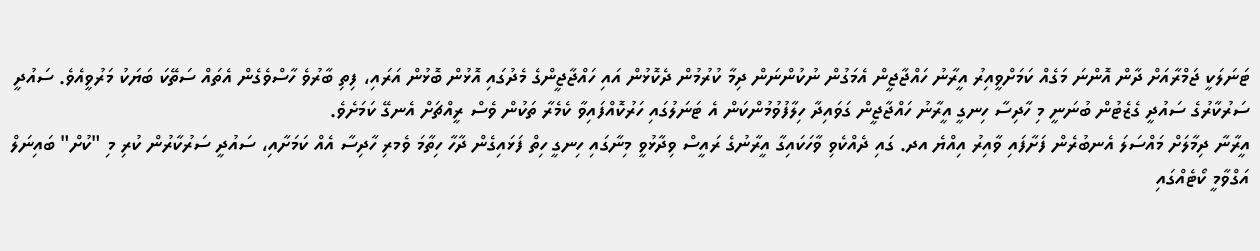ޓަނަލަކީ ޖަމްރާއަށް ދާން އޮންނަ މަގެއް ކަމަށްވީއިރު އީރާނު ހައްޖާޖީން އެމަގުން ނުކުންނަން ދިމާ ކުރުމުން ދެކޮޅުން އައި ހައްޖާޖީންގެ މެދުގައި އޮޅުން ބޮޅުން އަރައި، ފިތި ބާރުވެ ހާސްވެގެން އެތައް ސަތޭކަ ބަޔަކު މަރުވީއެވެ. ސައުދީ ސަރުކާރުގެ ސައުދީ ގެޒެޓުން ބުނަނީ މި ހާދިސާ ހިނގީ އީރާނު ހައްޖާޖީން ގަވައިދާ ހިލާފުވުމުންކަން އެ ޓަނަލުގައި ހަރުކޮއްފައިވާ ކެމެރާ ތަކުން ވެސް ރީއްޗަށް އެނގޭ ކަމަށެވެ.
އީރާނާ ދިމާލަށް މައްސަލަ އެނބުރެން ފަށާފައި ވާއިރު އިއްޔެ އދ. ގައި ދެއްކެވި ވާހަކައިގާ އީރާނުގެ ރައީސް ވިދާޅުވީ މިނާގައި ހިނގީ ހިތް ފަޅައިގެން ދާހާ ހިތާމަ ވެމރި ހާދިސާ އެއް ކަމަށާއި، ސައުދީ ސަރުކާރުން ކުރި މި "ކުށް" ބައިނަލް އަގްވާމީ ކޯޓެއްގައި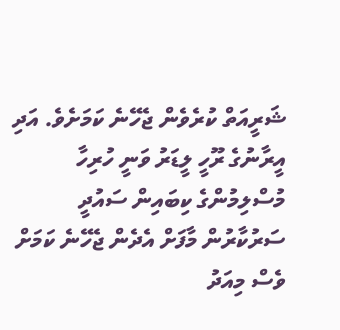ޝަރީއަތް ކުރެވެން ޖެހޭނެ ކަމަށެވެ. އަދި އީރާނުގެ ރޫހީ ލީޑަރު ވަނީ ހުރިހާ މުސްލިމުންގެ ކިބައިން ސައުދީ ސަރުކާރުން މާފަށް އެދެން ޖެހޭނެ ކަމަށް ވެސް މިއަދު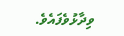ވިދާޅުވެފައެވެ.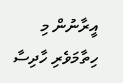އީރާނުން މި ހިތާމަވެރި ހާދިސާ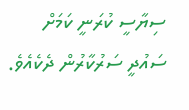ސިޔާސީ ކުރަނީ ކަމަށް ސައުދީ ސަރުކާރުން ދެކެއެވެ.